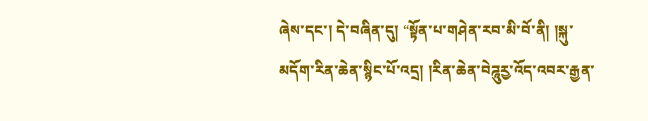ཞེས་དང་། དེ་བཞིན་དུ། “སྟོན་པ་གཤེན་རབ་མི་བོ་ནི། །སྐུ་མདོག་རིན་ཆེན་སྙིང་པོ་འདྲ། །རིན་ཆེན་བེཌཱུརྱ་འོད་འབར་རྒྱན་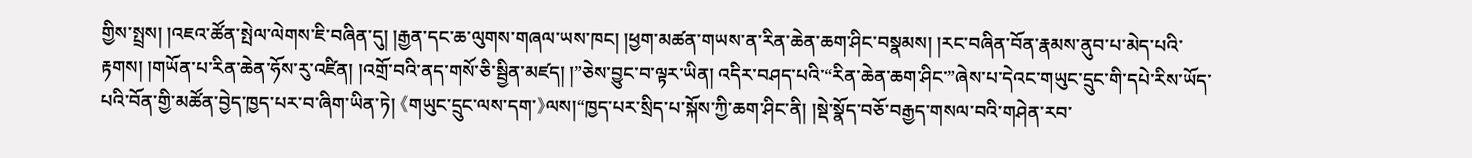གྱིས་སྤྲས། །འཇའ་ཚོན་སྤེལ་ལེགས་ཇི་བཞིན་དུ། །རྒྱན་དང་ཆ་ལུགས་གཞལ་ཡས་ཁང། །ཕྱག་མཚན་གཡས་ན་རིན་ཆེན་ཆག་ཤིང་བསྣམས། །རང་བཞིན་བོན་རྣམས་ནུབ་པ་མེད་པའི་རྟགས། །གཡོན་པ་རིན་ཆེན་ཧོས་རུ་འཛིན། །འགྲོ་བའི་ནད་གསོ་ཅི་སྦྱིན་མཛད། །”ཅེས་བྱུང་བ་ལྟར་ཡིན། འདིར་བཤད་པའི་“རིན་ཆེན་ཆག་ཤིང་”ཞེས་པ་དེའང་གཡུང་དྲུང་གི་དཔེ་རིས་ཡོད་པའི་བོན་གྱི་མཚོན་བྱེད་ཁྱད་པར་བ་ཞིག་ཡིན་ཏེ། 《གཡུང་དྲུང་ལས་དག་》ལས།“ཁྱད་པར་སྲིད་པ་སྐོས་ཀྱི་ཆག་ཤིང་ནི། །སྡེ་སྣོད་བཅོ་བརྒྱད་གསལ་བའི་གཤེན་རབ་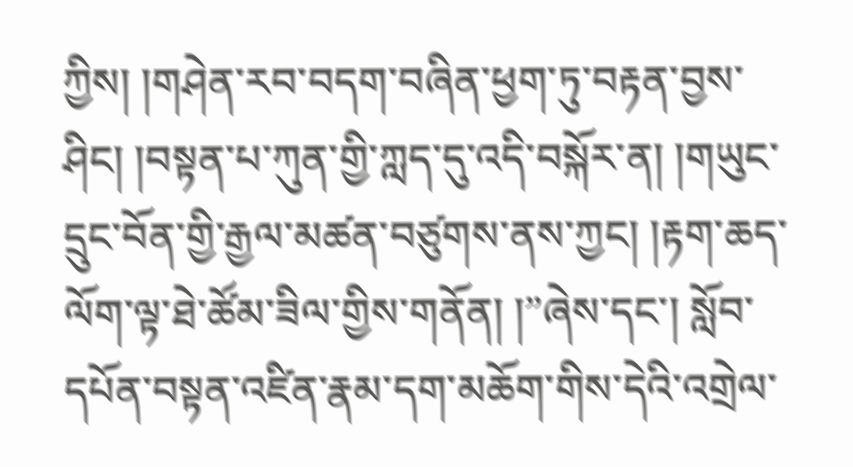ཀྱིས། །གཤེན་རབ་བདག་བཞིན་ཕྱག་ཏུ་བརྟན་བྱས་ཤིང། །བསྟན་པ་ཀུན་གྱི་ཀླད་དུ་འདི་བསྐོར་ན། །གཡུང་དྲུང་བོན་གྱི་རྒྱལ་མཚན་བཙུགས་ནས་ཀྱང། །རྟག་ཆད་ལོག་ལྟ་ཐེ་ཚོམ་ཟིལ་གྱིས་གནོན། །”ཞེས་དང་། སློབ་དཔོན་བསྟན་འཛིན་རྣམ་དག་མཆོག་གིས་དེའི་འགྲེལ་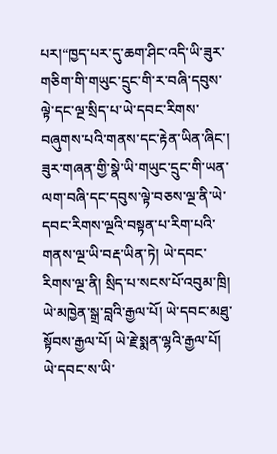པར།“ཁྱད་པར་དུ་ཆག་ཤིང་འདི་ཡི་ཟུར་གཅིག་གི་གཡུང་དྲུང་གི་ར་བཞི་དབུས་ལྟེ་དང་ལྔ་སྲིད་པ་ཡེ་དབང་རིགས་བཞུགས་པའི་གནས་དང་རྟེན་ཡིན་ཞིང་། ཟུར་གཞན་གྱི་སྣེ་ཡི་གཡུང་དྲུང་གི་ཡན་ལག་བཞི་དང་དབུས་ལྟེ་བཅས་ལྔ་ནི་ཡེ་དབང་རིགས་ལྔའི་བསྟན་པ་རིག་པའི་གནས་ལྔ་ཡི་བརྡ་ཡིན་ཏེ། ཡེ་དབང་རིགས་ལྔ་ནི། སྲིད་པ་སངས་པོ་འབུམ་ཁྲི། ཡེ་མཁྱེན་སྒྲ་བླའི་རྒྱལ་པོ། ཡེ་དབང་མཐུ་སྟོབས་རྒྱལ་པོ། ཡེ་རྗེ་སྨན་ལྷའི་རྒྱལ་པོ། ཡེ་དབང་ས་ཡི་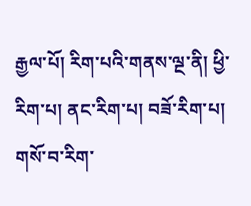རྒྱལ་པོ། རིག་པའི་གནས་ལྔ་ནི། ཕྱི་རིག་པ། ནང་རིག་པ། བཟོ་རིག་པ། གསོ་བ་རིག་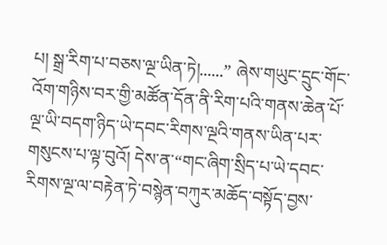པ། སྒྲ་རིག་པ་བཅས་ལྔ་ཡིན་ཏེ།......” ཞེས་གཡུང་དྲུང་གོང་འོག་གཉིས་བར་གྱི་མཚོན་དོན་ནི་རིག་པའི་གནས་ཆེན་པོ་ལྔ་ཡི་བདག་ཉིད་ཡེ་དབང་རིགས་ལྔའི་གནས་ཡིན་པར་གསུངས་པ་ལྟ་བུའོ། དེས་ན་“གང་ཞིག་སྲིད་པ་ཡེ་དབང་རིགས་ལྔ་ལ་བརྟེན་ཏེ་བསྙེན་བཀུར་མཆོད་བསྟོད་བྱས་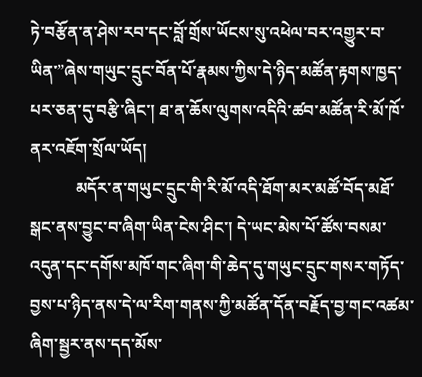ཏེ་བརྩོན་ན་ཤེས་རབ་དང་བློ་གྲོས་ཡོངས་སུ་འཕེལ་བར་འགྱུར་བ་ཡིན་”ཞེས་གཡུང་དྲུང་བོན་པོ་རྣམས་ཀྱིས་དེ་ཉིད་མཚོན་རྟགས་ཁྱད་པར་ཅན་དུ་བརྩི་ཞིང་། ཐ་ན་ཆོས་ལུགས་འདིའི་ཚབ་མཚོན་རི་མོ་ཁོ་ནར་འཇོག་སྲོལ་ཡོད།
           མདོར་ན་གཡུང་དྲུང་གི་རི་མོ་འདི་ཐོག་མར་མཚོ་བོད་མཐོ་སྒང་ནས་བྱུང་བ་ཞིག་ཡིན་ངེས་ཤིང་། དེ་ཡང་མེས་པོ་ཚོས་བསམ་འདུན་དང་དགོས་མཁོ་གང་ཞིག་གི་ཆེད་དུ་གཡུང་དྲུང་གསར་གཏོད་བྱས་པ་ཉིད་ནས་དེ་ལ་རིག་གནས་ཀྱི་མཚོན་དོན་བརྗོད་བྱ་གང་འཚམ་ཞིག་སྦྱར་ནས་དད་མོས་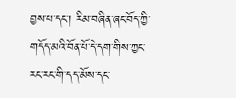བྱས་པ་དང་། རིམ་བཞིན་ཞང་བོད་ཀྱི་གདོད་མའི་བོན་པོ་དེ་དག་གིས་ཀྱང་རང་རང་གི་དད་མོས་དང་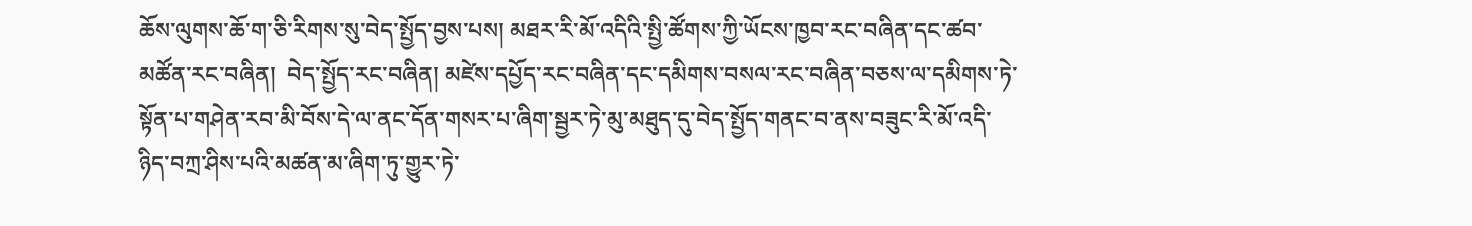ཆོས་ལུགས་ཆོ་ག་ཅི་རིགས་སུ་བེད་སྤྱོད་བྱས་པས། མཐར་རི་མོ་འདིའི་སྤྱི་ཚོགས་ཀྱི་ཡོངས་ཁྱབ་རང་བཞིན་དང་ཚབ་མཚོན་རང་བཞིན།  བེད་སྤྱོད་རང་བཞིན། མཛེས་དཔྱོད་རང་བཞིན་དང་དམིགས་བསལ་རང་བཞིན་བཅས་ལ་དམིགས་ཏེ་སྟོན་པ་གཤེན་རབ་མི་བོས་དེ་ལ་ནང་དོན་གསར་པ་ཞིག་སྦྱར་ཏེ་མུ་མཐུད་དུ་བེད་སྤྱོད་གནང་བ་ནས་བཟུང་རི་མོ་འདི་ཉིད་བཀྲ་ཤིས་པའི་མཚན་མ་ཞིག་ཏུ་གྱུར་ཏེ་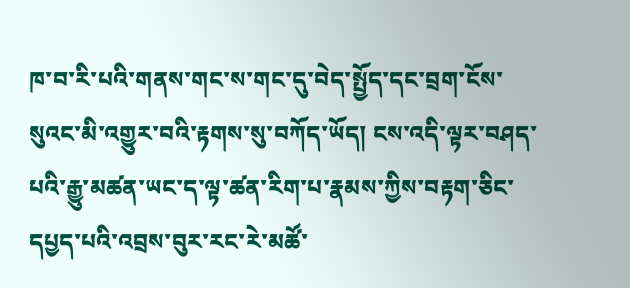ཁ་བ་རི་པའི་གནས་གང་ས་གང་དུ་བེད་སྤྱོད་དང་བྲག་ངོས་སུའང་མི་འགྱུར་བའི་རྟགས་སུ་བཀོད་ཡོད། ངས་འདི་ལྟར་བཤད་པའི་རྒྱུ་མཚན་ཡང་ད་ལྟ་ཚན་རིག་པ་རྣམས་ཀྱིས་བརྟག་ཅིང་དཔྱད་པའི་འབྲས་བུར་རང་རེ་མཚོ་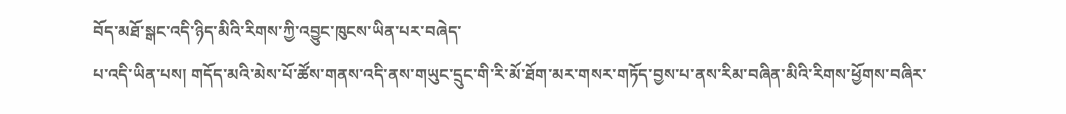བོད་མཐོ་སྒང་འདི་ཉིད་མིའི་རིགས་ཀྱི་འབྱུང་ཁུངས་ཡིན་པར་བཞེད་
པ་འདི་ཡིན་པས། གདོད་མའི་མེས་པོ་ཚོས་གནས་འདི་ནས་གཡུང་དྲུང་གི་རི་མོ་ཐོག་མར་གསར་གཏོད་བྱས་པ་ནས་རིམ་བཞིན་མིའི་རིགས་ཕྱོགས་བཞིར་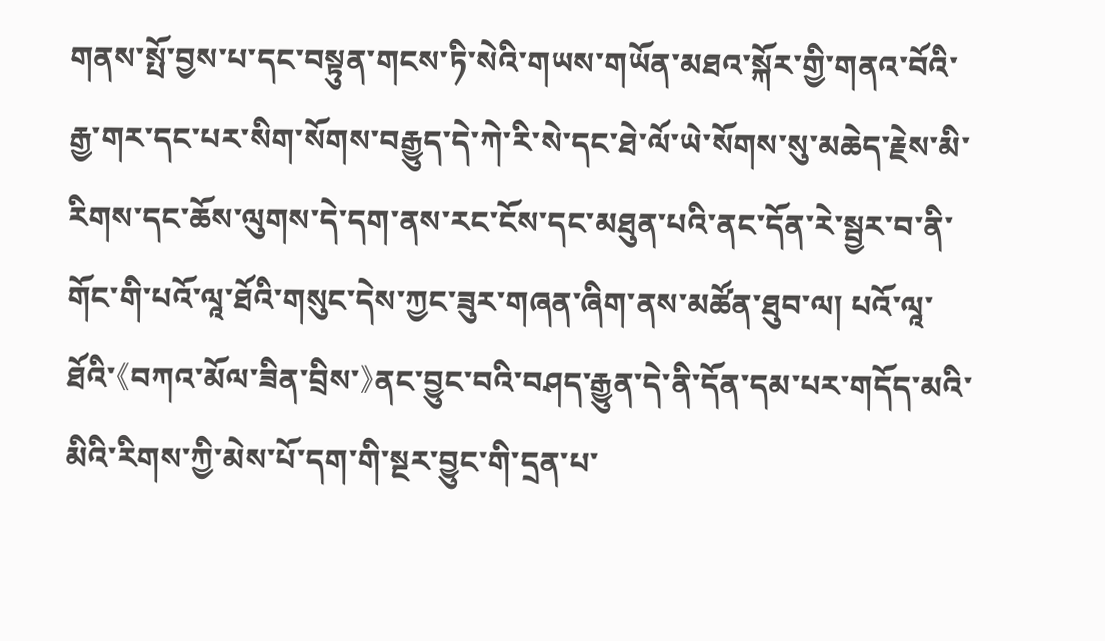གནས་སྤོ་བྱས་པ་དང་བསྟུན་གངས་ཏི་སེའི་གཡས་གཡོན་མཐའ་སྐོར་གྱི་གནའ་བོའི་རྒྱ་གར་དང་པར་སིག་སོགས་བརྒྱུད་དེ་ཀེ་རི་སེ་དང་ཐེ་ལོ་ཡེ་སོགས་སུ་མཆེད་རྗེས་མི་རིགས་དང་ཆོས་ལུགས་དེ་དག་ནས་རང་ངོས་དང་མཐུན་པའི་ནང་དོན་རེ་སྦྱར་བ་ནི་གོང་གི་པའོ་ལཱ་ཐོའི་གསུང་དེས་ཀྱང་ཟུར་གཞན་ཞིག་ནས་མཚོན་ཐུབ་ལ། པའོ་ལཱ་ཐོའི་《བཀའ་མོལ་ཟིན་བྲིས་》ནང་བྱུང་བའི་བཤད་རྒྱུན་དེ་ནི་དོན་དམ་པར་གདོད་མའི་མིའི་རིགས་ཀྱི་མེས་པོ་དག་གི་སྔར་བྱུང་གི་དྲན་པ་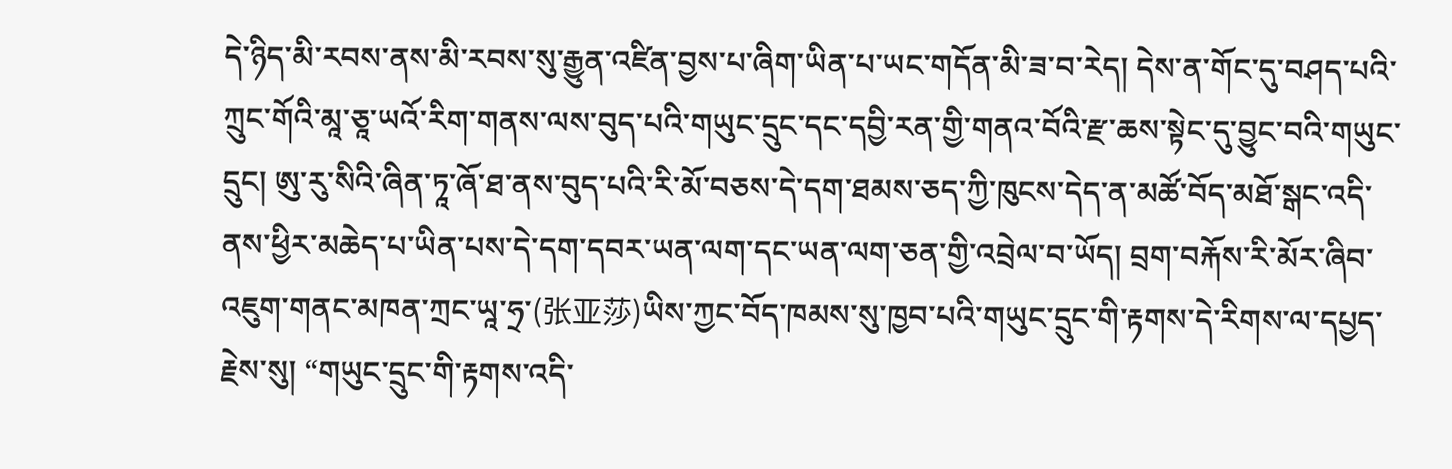དེ་ཉིད་མི་རབས་ནས་མི་རབས་སུ་རྒྱུན་འཛིན་བྱས་པ་ཞིག་ཡིན་པ་ཡང་གདོན་མི་ཟ་བ་རེད། དེས་ན་གོང་དུ་བཤད་པའི་ཀྲུང་གོའི་མཱ་ཅཱ་ཡའོ་རིག་གནས་ལས་བུད་པའི་གཡུང་དྲུང་དང་དབྱི་རན་གྱི་གནའ་བོའི་རྫ་ཆས་སྟེང་དུ་བྱུང་བའི་གཡུང་དྲུང། ཨུ་རུ་སིའི་ཞིན་ཏཱ་ཞོ་ཐ་ནས་བུད་པའི་རི་མོ་བཅས་དེ་དག་ཐམས་ཅད་ཀྱི་ཁུངས་དེད་ན་མཚོ་བོད་མཐོ་སྒང་འདི་ནས་ཕྱིར་མཆེད་པ་ཡིན་པས་དེ་དག་དབར་ཡན་ལག་དང་ཡན་ལག་ཅན་གྱི་འབྲེལ་བ་ཡོད། བྲག་བརྐོས་རི་མོར་ཞིབ་འཇུག་གནང་མཁན་ཀྲང་ཡཱ་ཧྲ་(张亚莎)ཡིས་ཀྱང་བོད་ཁམས་སུ་ཁྱབ་པའི་གཡུང་དྲུང་གི་རྟགས་དེ་རིགས་ལ་དཔྱད་རྗེས་སུ། “གཡུང་དྲུང་གི་རྟགས་འདི་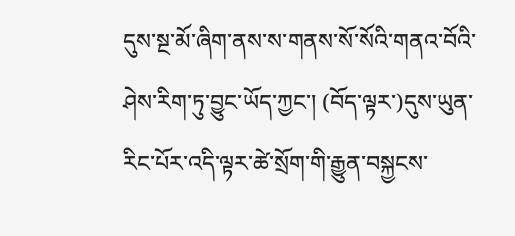དུས་སྔ་མོ་ཞིག་ནས་ས་གནས་སོ་སོའི་གནའ་བོའི་ཤེས་རིག་ཏུ་བྱུང་ཡོད་ཀྱང་། (བོད་ལྟར་)དུས་ཡུན་རིང་པོར་འདི་ལྟར་ཚེ་སྲོག་གི་རྒྱུན་བསྐྱངས་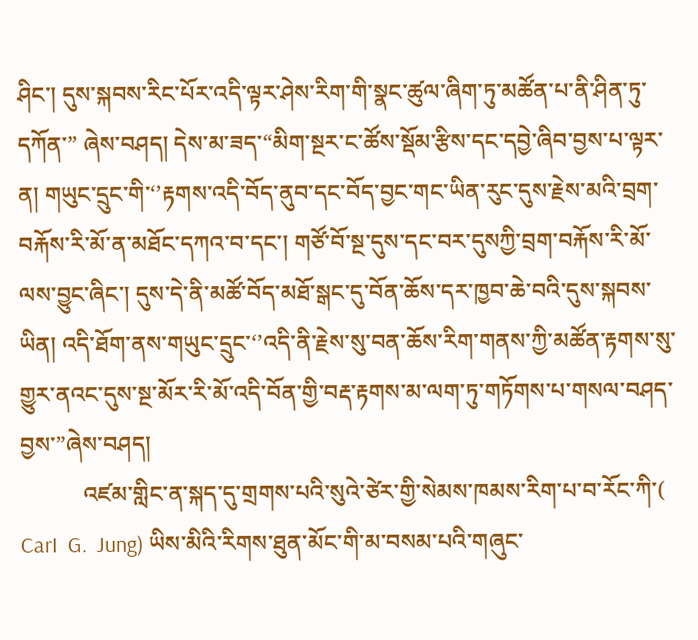ཤིང་། དུས་སྐབས་རིང་པོར་འདི་ལྟར་ཤེས་རིག་གི་སྣང་ཚུལ་ཞིག་ཏུ་མཚོན་པ་ནི་ཤིན་ཏུ་དཀོན་” ཞེས་བཤད། དེས་མ་ཟད་“མིག་སྔར་ང་ཚོས་སྡོམ་རྩིས་དང་དབྱེ་ཞིབ་བྱས་པ་ལྟར་ན། གཡུང་དྲུང་གི་‘’རྟགས་འདི་བོད་ནུབ་དང་བོད་བྱང་གང་ཡིན་རུང་དུས་རྗེས་མའི་བྲག་བརྐོས་རི་མོ་ན་མཐོང་དཀའ་བ་དང་། གཙོ་བོ་སྔ་དུས་དང་བར་དུསཀྱི་བྲག་བརྐོས་རི་མོ་ལས་བྱུང་ཞིང་། དུས་དེ་ནི་མཚོ་བོད་མཐོ་སྒང་དུ་བོན་ཆོས་དར་ཁྱབ་ཆེ་བའི་དུས་སྐབས་ཡིན། འདི་ཐོག་ནས་གཡུང་དྲུང་‘’འདི་ནི་རྗེས་སུ་བན་ཆོས་རིག་གནས་ཀྱི་མཚོན་རྟགས་སུ་གྱུར་ནའང་དུས་སྔ་མོར་རི་མོ་འདི་བོན་གྱི་བརྡ་རྟགས་མ་ལག་ཏུ་གཏོགས་པ་གསལ་བཤད་བྱས་”ཞེས་བཤད།
           འཛམ་གླིང་ན་སྐད་དུ་གྲགས་པའི་སུའེ་ཙེར་གྱི་སེམས་ཁམས་རིག་པ་བ་རོང་ཀི་( CarI  G.  Jung) ཡིས་མིའི་རིགས་ཐུན་མོང་གི་མ་བསམ་པའི་གཞུང་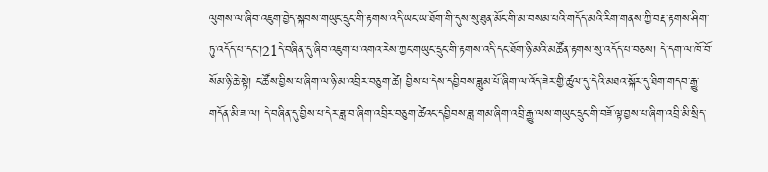ལུགས་ལ་ཞིབ་འཇུག་བྱེད་སྐབས་གཡུང་དྲུང་གི་རྟགས་འདི་ཡང་ཡ་ཐོག་གི་དུས་སུ་ཐུན་མོང་གི་མ་བསམ་པའི་གདོད་མའི་རིག་གནས་ཀྱི་བརྡ་རྟགས་ཤིག་ཏུ་འདོད་པ་དང་།21དེ་བཞིན་དུ་ཞིབ་འཇུག་པ་འགའ་རེས་ཀྱང་གཡུང་དྲུང་གི་རྟགས་འདི་དང་ཐོག་ཉི་མའི་མཚོན་རྟགས་སུ་འདོད་པ་བཅས། དེ་དག་ལ་ཁོ་བོ་སོམ་ཉི་ཆེ་སྟེ། ང་ཚོས་བྱིས་པ་ཞིག་ལ་ཉི་མ་འབྲིར་བཅུག་ཚེ། བྱིས་པ་དེས་དབྱིབས་ཟླུམ་པོ་ཞིག་ལ་འོད་ཟེར་གྱི་ཚུལ་དུ་དེའི་མཐའ་སྐོར་དུ་ཐིག་གདབ་རྒྱུ་གདོན་མི་ཟ་ལ། དེ་བཞིན་དུ་བྱིས་པ་དེར་ཟླ་བ་ཞིག་འབྲིར་བཅུག་ཚེའང་དབྱིབས་ཟླ་གམ་ཞིག་འབྲི་རྒྱུ་ལས་གཡུང་དྲུང་གི་བཟོ་ལྟ་བྱས་པ་ཞིག་འབྲི་མི་སྲིད་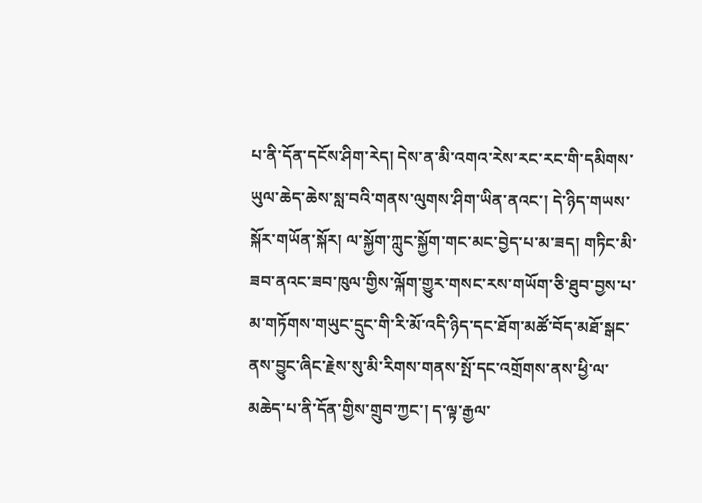པ་ནི་དོན་དངོས་ཤིག་རེད། དེས་ན་མི་འགའ་རེས་རང་རང་གི་དམིགས་ཡུལ་ཆེད་ཆེས་སླ་བའི་གནས་ལུགས་ཤིག་ཡིན་ནའང་། དེ་ཉིད་གཡས་སྐོར་གཡོན་སྐོར། ལ་སྐྱོག་ཀླུང་སྐྱོག་གང་མང་བྱེད་པ་མ་ཟད། གཏིང་མི་ཟབ་ནའང་ཟབ་ཁུལ་གྱིས་ལྐོག་གྱུར་གསང་རས་གཡོག་ཅི་ཐུབ་བྱས་པ་མ་གཏོགས་གཡུང་དྲུང་གི་རི་མོ་འདི་ཉིད་དང་ཐོག་མཚོ་བོད་མཐོ་སྒང་ནས་བྱུང་ཞིང་རྗེས་སུ་མི་རིགས་གནས་སྤོ་དང་འགྲོགས་ནས་ཕྱི་ལ་མཆེད་པ་ནི་དོན་གྱིས་གྲུབ་ཀྱང་། ད་ལྟ་རྒྱལ་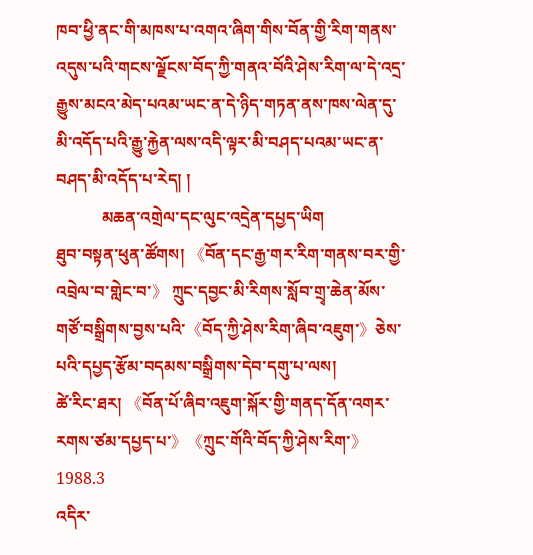ཁབ་ཕྱི་ནང་གི་མཁས་པ་འགའ་ཞིག་གིས་བོན་གྱི་རིག་གནས་འདུས་པའི་གངས་ལྗོངས་བོད་ཀྱི་གནའ་བོའི་ཤེས་རིག་ལ་དེ་འདྲ་རྒྱུས་མངའ་མེད་པའམ་ཡང་ན་དེ་ཉིད་གཏན་ནས་ཁས་ལེན་དུ་མི་འདོད་པའི་རྒྱུ་རྐྱེན་ལས་འདི་ལྟར་མི་བཤད་པའམ་ཡང་ན་བཤད་མི་འདོད་པ་རེད། །
           མཆན་འགྲེལ་དང་ལུང་འདྲེན་དཔྱད་ཡིག
ཐུབ་བསྟན་ཕུན་ཚོགས། 《བོན་དང་རྒྱ་གར་རིག་གནས་བར་གྱི་འབྲེལ་བ་གླེང་བ་》 ཀྲུང་དབྱང་མི་རིགས་སློབ་གྲྭ་ཆེན་མོས་གཙོ་བསྒྲིགས་བྱས་པའི་《བོད་ཀྱི་ཤེས་རིག་ཞིབ་འཇུག་》ཅེས་པའི་དཔྱད་རྩོམ་བདམས་བསྒྲིགས་དེབ་དགུ་པ་ལས།
ཚེ་རིང་ཐར། 《བོན་པོ་ཞིབ་འཇུག་སྐོར་གྱི་གནད་དོན་འགར་རགས་ཙམ་དཔྱད་པ་》《ཀྲུང་གོའི་བོད་ཀྱི་ཤེས་རིག་》1988.3
འདིར་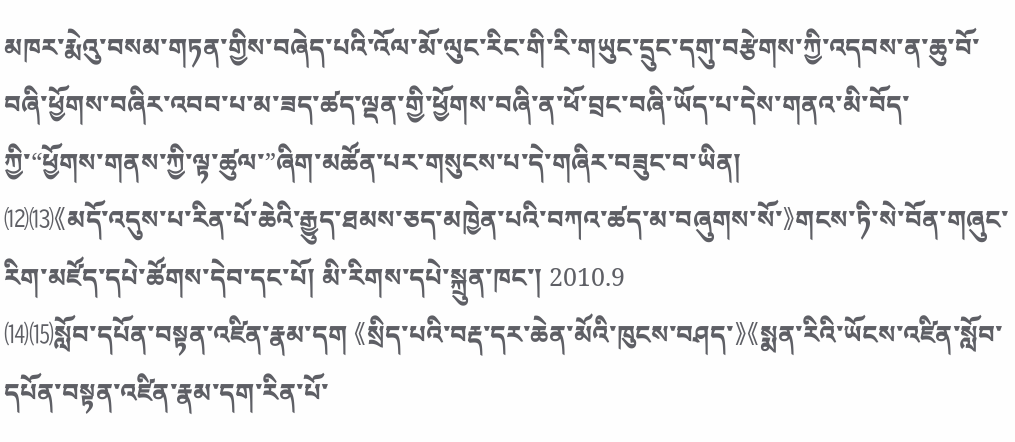མཁར་རྨེའུ་བསམ་གཏན་གྱིས་བཞེད་པའི་འོལ་མོ་ལུང་རིང་གི་རི་གཡུང་དྲུང་དགུ་བརྩེགས་ཀྱི་འདབས་ན་ཆུ་བོ་བཞི་ཕྱོགས་བཞིར་འབབ་པ་མ་ཟད་ཚད་ལྡན་གྱི་ཕྱོགས་བཞི་ན་ཕོ་བྲང་བཞི་ཡོད་པ་དེས་གནའ་མི་བོད་ཀྱི་“ཕྱོགས་གནས་ཀྱི་ལྟ་ཚུལ་”ཞིག་མཚོན་པར་གསུངས་པ་དེ་གཞིར་བཟུང་བ་ཡིན།
⑿⒀《མདོ་འདུས་པ་རིན་པོ་ཆེའི་རྒྱུད་ཐམས་ཅད་མཁྱེན་པའི་བཀའ་ཚད་མ་བཞུགས་སོ་》གངས་ཏི་སེ་བོན་གཞུང་རིག་མཛོད་དཔེ་ཚོགས་དེབ་དང་པོ། མི་རིགས་དཔེ་སྐྲུན་ཁང་། 2010.9
⒁⒂སློབ་དཔོན་བསྟན་འཛིན་རྣམ་དག 《སྲིད་པའི་བརྡ་དར་ཆེན་མོའི་ཁུངས་བཤད་》《སྨན་རིའི་ཡོངས་འཛིན་སློབ་དཔོན་བསྟན་འཛིན་རྣམ་དག་རིན་པོ་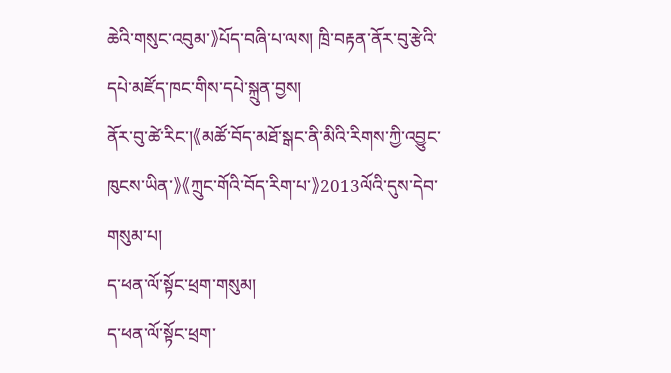ཆེའི་གསུང་འབུམ་》པོད་བཞི་པ་ལས། ཁྲི་བརྟན་ནོར་བུ་རྩེའི་དཔེ་མཛོད་ཁང་གིས་དཔེ་སྐྲུན་བྱས།
ནོར་བུ་ཚེ་རིང་།《མཚོ་བོད་མཐོ་སྒང་ནི་མིའི་རིགས་ཀྱི་འབྱུང་ཁུངས་ཡིན་》《ཀྲུང་གོའི་བོད་རིག་པ་》2013ལོའི་དུས་དེབ་གསུམ་པ།
ད་ཕན་ལོ་སྟོང་ཕྲག་གསུམ།
ད་ཕན་ལོ་སྟོང་ཕྲག་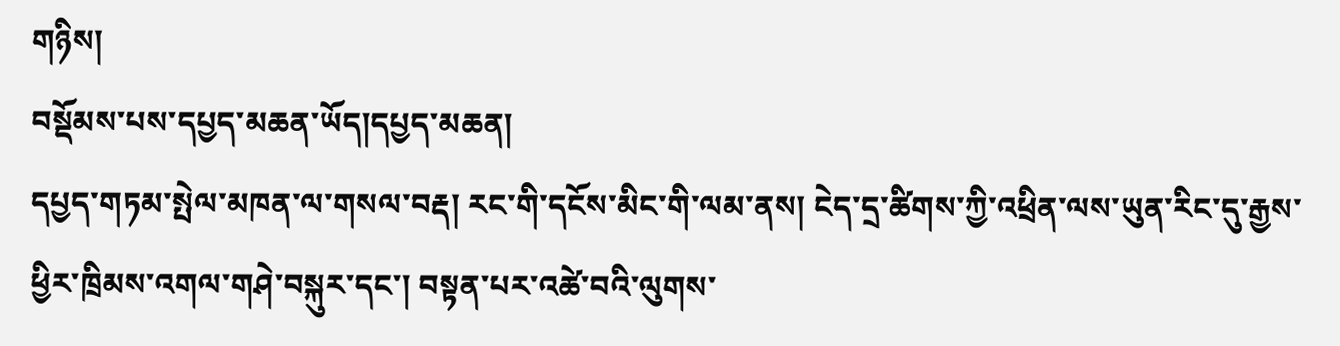གཉིས།
བསྡོམས་པས་དཔྱད་མཆན་ཡོད།དཔྱད་མཆན།
དཔྱད་གཏམ་སྤེལ་མཁན་ལ་གསལ་བརྡ། རང་གི་དངོས་མིང་གི་ལམ་ནས། ངེད་དྲ་ཚིགས་ཀྱི་འཕྲིན་ལས་ཡུན་རིང་དུ་རྒྱས་ཕྱིར་ཁྲིམས་འགལ་གཤེ་བསྐུར་དང་། བསྟན་པར་འཚེ་བའི་ལུགས་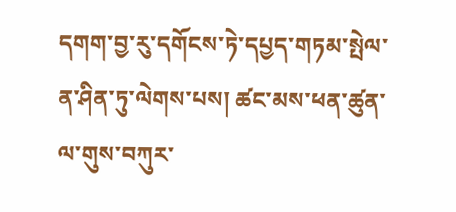དགག་བྱ་རུ་དགོངས་ཏེ་དཔྱད་གཏམ་སྤེལ་ན་ཤིན་ཏུ་ལེགས་པས། ཚང་མས་ཕན་ཚུན་ལ་གུས་བཀུར་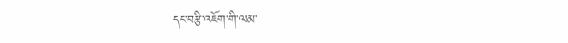དང་བརྩི་འཇོག་གི་ལམ་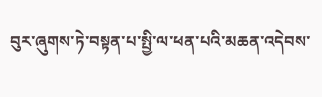བུར་ཞུགས་ཏེ་བསྟན་པ་སྤྱི་ལ་ཕན་པའི་མཆན་འདེབས་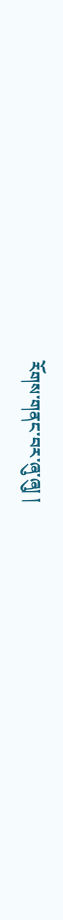རོགས་གནང་བར་ཞུ་ཞུ། །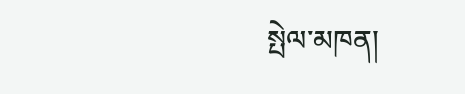སྤེལ་མཁན།